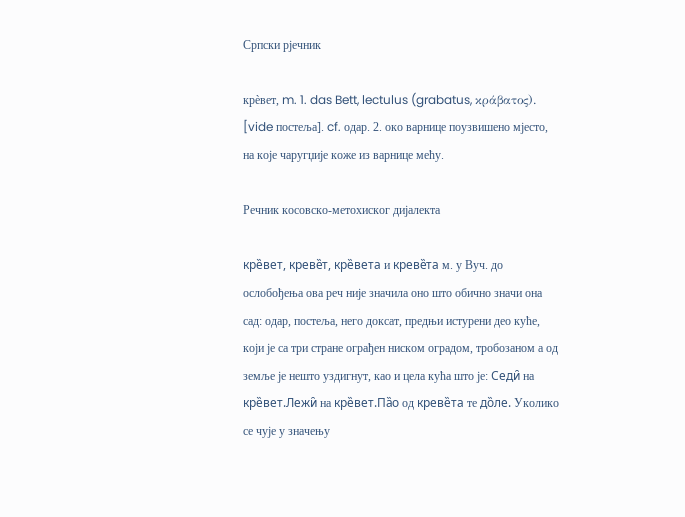Српски рјечник

крѐвет, m. 1. das Bett, lectulus (grabatus, κράβατος). [vide постеља]. cf. одар. 2. око варнице поузвишено мјесто, на које чаругџије коже из варнице мећу.

Речник косовско-метохиског дијалекта

кре̏вет, креве̏т, кре̏вета и креве̏та м. у Вуч. до ослобођења ова реч није значила оно што обично значи она сад: одар, постеља, него доксат, предњи истурени део куће, који је са три стране ограђен ниском оградом, тробозаном а од земље је нешто уздигнут, као и цела кућа што је: Седи̑ на кре̏вет.Лежи̑ на кре̏вет.Па̏о од креве̏та те до̏ле. Уколико се чује у значењу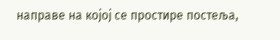направе на којој се простире постеља,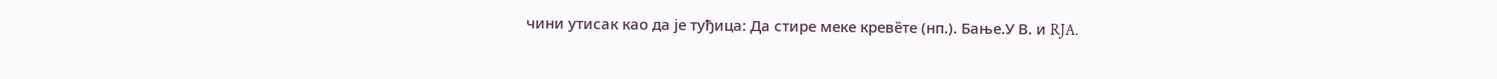чини утисак као да је туђица: Да стире меке креве̏те (нп.). Бање.У В. и RJA.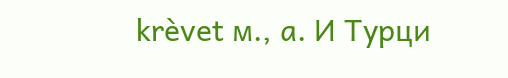krèvet м., а. И Турци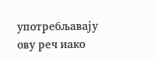употребљавају ову реч иако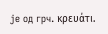је од грч. κρευάτι.